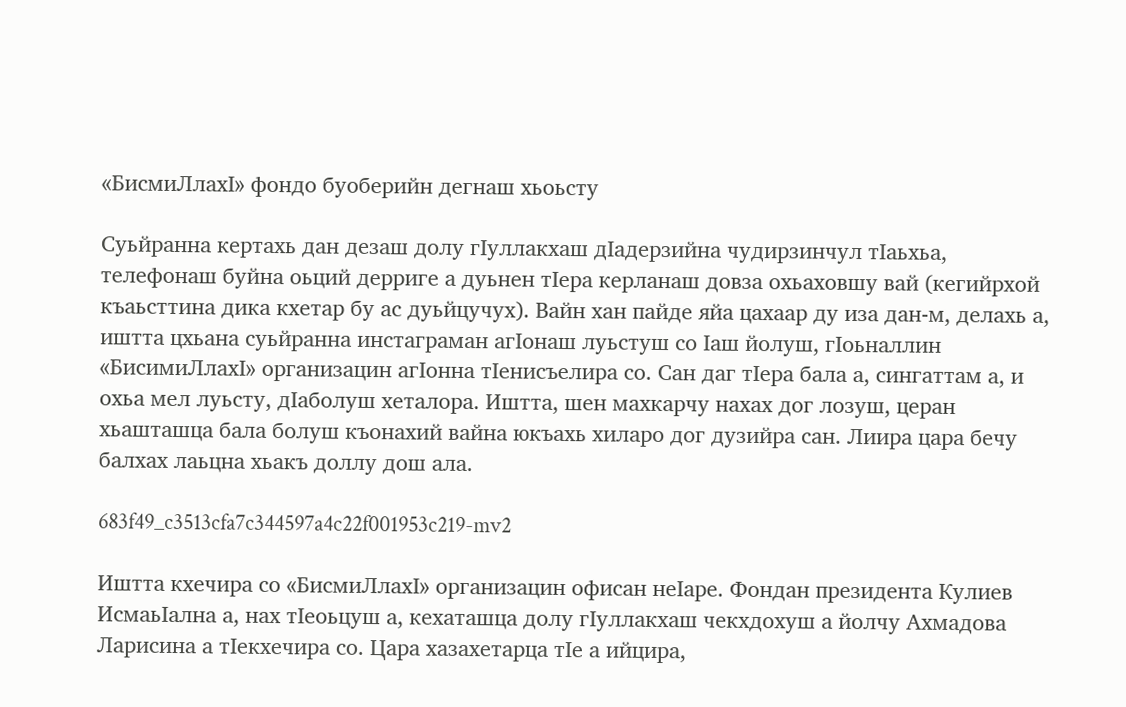«БисмиЛлахI» фондо буоберийн дегнаш хьоьсту

Суьйранна кертахь дан дезаш долу гIуллакхаш дIадерзийна чудирзинчул тIаьхьа, телефонаш буйна оьций дерриге а дуьнен тIера керланаш довза охьаховшу вай (кегийрхой къаьсттина дика кхетар бу ас дуьйцучух). Вайн хан пайде яйа цахаар ду иза дан-м, делахь а, иштта цхьана суьйранна инстаграман агIонаш луьстуш со Iаш йолуш, гIоьналлин «БисимиЛлахI» организацин агIонна тIенисъелира со. Сан даг тIера бала а, сингаттам а, и охьа мел луьсту, дIаболуш хеталора. Иштта, шен махкарчу нахах дог лозуш, церан хьашташца бала болуш къонахий вайна юкъахь хиларо дог дузийра сан. Лиира цара бечу балхах лаьцна хьакъ доллу дош ала.

683f49_c3513cfa7c344597a4c22f001953c219-mv2

Иштта кхечира со «БисмиЛлахI» организацин офисан неIаре. Фондан президента Кулиев ИсмаьIална а, нах тIеоьцуш а, кехаташца долу гIуллакхаш чекхдохуш а йолчу Ахмадова Ларисина а тIекхечира со. Цара хазахетарца тIе а ийцира,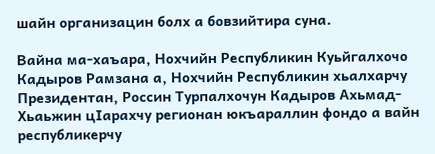шайн организацин болх а бовзийтира суна.

Вайна ма-хаъара, Нохчийн Республикин Куьйгалхочо Кадыров Рамзана а, Нохчийн Республикин хьалхарчу Президентан, Россин Турпалхочун Кадыров Ахьмад-Хьаьжин цIарахчу регионан юкъараллин фондо а вайн республикерчу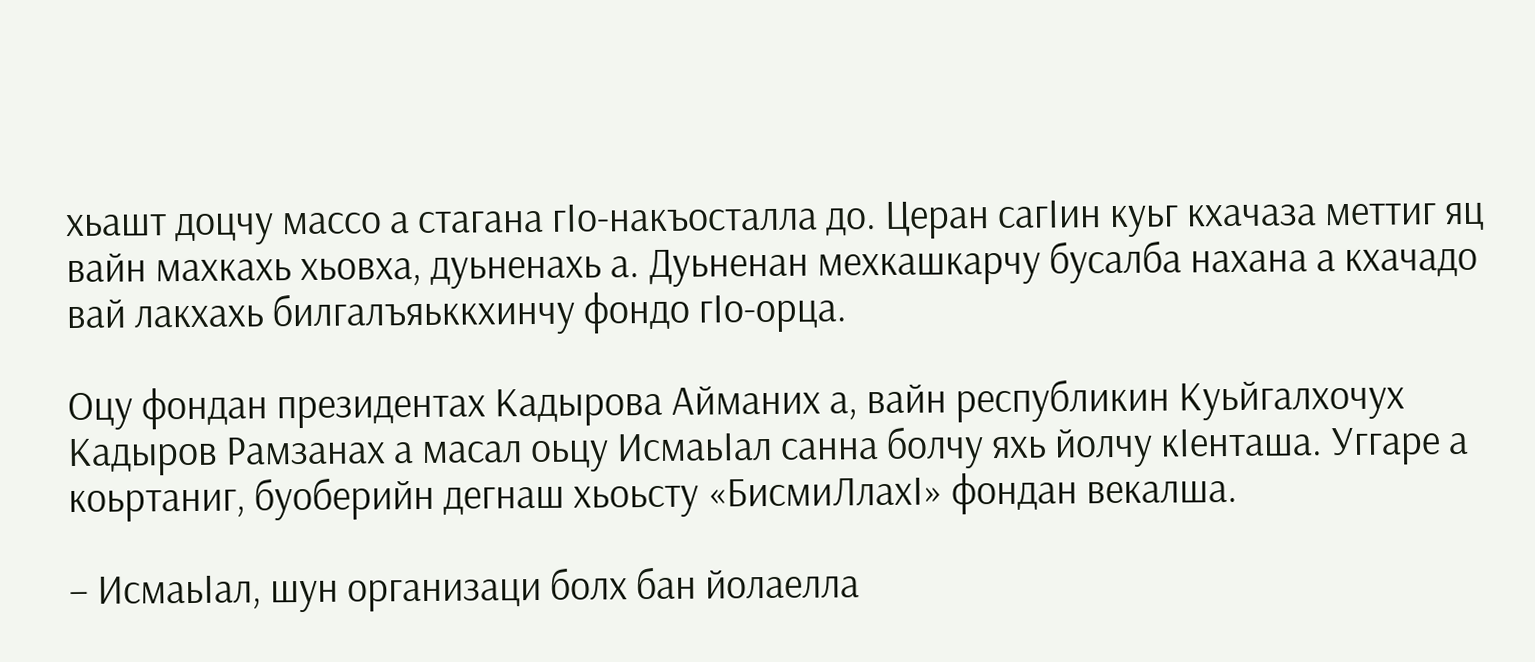хьашт доцчу массо а стагана гIо-накъосталла до. Церан сагIин куьг кхачаза меттиг яц вайн махкахь хьовха, дуьненахь а. Дуьненан мехкашкарчу бусалба нахана а кхачадо вай лакхахь билгалъяьккхинчу фондо гIо-орца.

Оцу фондан президентах Кадырова Айманих а, вайн республикин Куьйгалхочух Кадыров Рамзанах а масал оьцу ИсмаьIал санна болчу яхь йолчу кIенташа. Уггаре а коьртаниг, буоберийн дегнаш хьоьсту «БисмиЛлахI» фондан векалша.

– ИсмаьIал, шун организаци болх бан йолаелла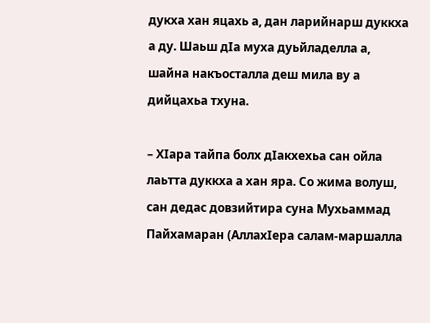дукха хан яцахь а, дан ларийнарш дуккха а ду. Шаьш дIа муха дуьйладелла а, шайна накъосталла деш мила ву а дийцахьа тхуна.

– ХIара тайпа болх дIакхехьа сан ойла лаьтта дуккха а хан яра. Со жима волуш, сан дедас довзийтира суна Мухьаммад Пайхамаран (АллахIера салам-маршалла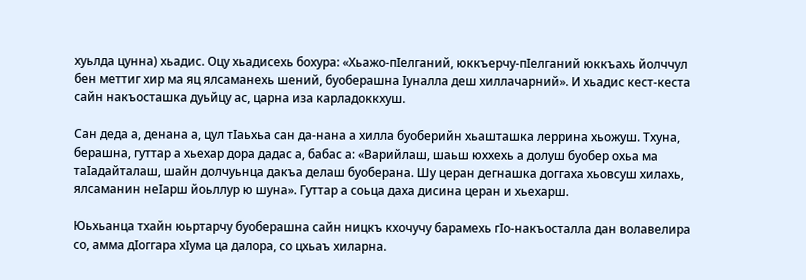хуьлда цунна) хьадис. Оцу хьадисехь бохура: «Хьажо-пIелганий, юккъерчу-пIелганий юккъахь йолччул бен меттиг хир ма яц ялсаманехь шений, буоберашна Iуналла деш хиллачарний». И хьадис кест-кеста сайн накъосташка дуьйцу ас, царна иза карладоккхуш.

Сан деда а, денана а, цул тIаьхьа сан да-нана а хилла буоберийн хьашташка леррина хьожуш. Тхуна, берашна, гуттар а хьехар дора дадас а, бабас а: «Варийлаш, шаьш юххехь а долуш буобер охьа ма таIадайталаш, шайн долчуьнца дакъа делаш буоберана. Шу церан дегнашка доггаха хьовсуш хилахь, ялсаманин неIарш йоьллур ю шуна». Гуттар а соьца даха дисина церан и хьехарш.

Юьхьанца тхайн юьртарчу буоберашна сайн ницкъ кхочучу барамехь гIо-накъосталла дан волавелира со, амма дIоггара хIума ца далора, со цхьаъ хиларна.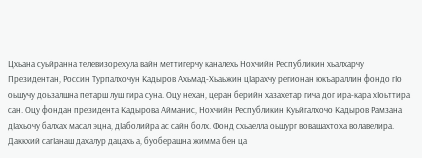Цхьана суьйранна телевизорехула вайн меттигерчу каналехь Нохчийн Республикин хьалхарчу Президентан, Россин Турпалхочун Кадыров Ахьмад-Хьаьжин цIарахчу регионан юкъараллин фондо гIо оьшучу доьзалшна петарш луш гира суна. Оцу нехан, церан берийн хазахетар гича дог ира-кара хIоьттира сан. Оцу фондан президента Кадырова Айманис, Нохчийн Республикин Куьйгалхочо Кадыров Рамзана дIахьочу балхах масал эцна, дIаболийра ас сайн болх. Фонд схьаелла оьшург вовашахтоха волавелира. Даккхий сагIанаш дахалур дацахь а, буоберашна жимма бен ца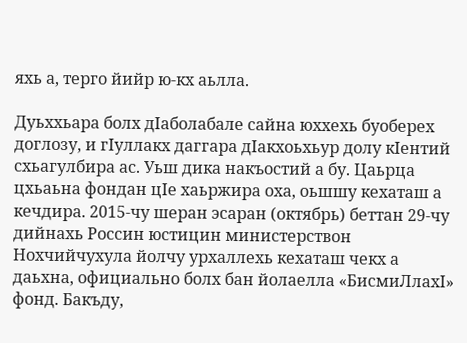яхь а, терго йийр ю-кх аьлла.

Дуьххьара болх дIаболабале сайна юххехь буоберех доглозу, и гIуллакх даггара дIакхоьхьур долу кIентий схьагулбира ас. Уьш дика накъостий а бу. Цаьрца цхьаьна фондан цIе хаьржира оха, оьшшу кехаташ а кечдира. 2015-чу шеран эсаран (октябрь) беттан 29-чу дийнахь Россин юстицин министерствон Нохчийчухула йолчу урхаллехь кехаташ чекх а даьхна, официально болх бан йолаелла «БисмиЛлахI» фонд. Бакъду,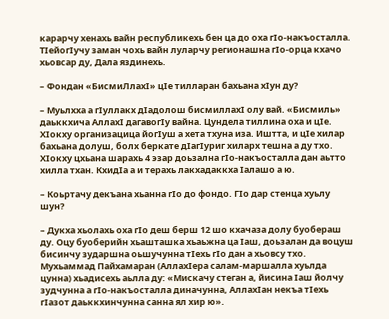карарчу хенахь вайн республикехь бен ца до оха гIо-накъосталла. ТIейогIучу заман чохь вайн луларчу регионашна гIо-орца кхачо хьовсар ду, Дала яздинехь.

– Фондан «БисмиЛлахI» цIе тилларан бахьана хIун ду?

– Муьлхха а гIуллакх дIадолош бисмиллахI олу вай. «Бисмиль» даьккхича АллахI дагавогIу вайна. Цундела тиллина оха и цIе. ХIокху организацица йогIуш а хета тхуна иза. Иштта, и цIе хилар бахьана долуш, болх беркате дIагIуриг хиларх тешна а ду тхо. ХIокху цхьана шарахь 4 эзар доьзална гIо-накъосталла дан аьтто хилла тхан. КхидIа а и терахь лакхадаккха Iалашо а ю.

– Коьртачу декъана хьанна гIо до фондо. ГIо дар стенца хуьлу шун?

– Дукха хьолахь оха гIо деш берш 12 шо кхачаза долу буобераш ду. Оцу буоберийн хьашташка хьаьжна ца Iаш, доьзалан да воцуш бисинчу зударшна оьшучунна тIехь гIо дан а хьовсу тхо. Мухьаммад Пайхамаран (АллахIера салам-маршалла хуьлда цунна) хьадисехь аьлла ду: «Мискачу стеган а, йисина Iаш йолчу зудчунна а гIо-накъосталла диначунна, АллахIан некъа тIехь гIазот даьккхинчунна санна ял хир ю».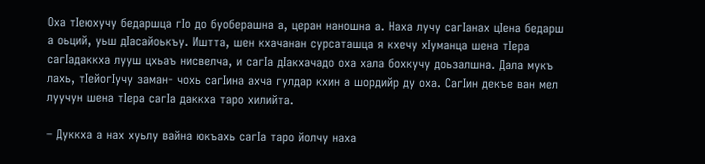Оха тIеюхучу бедаршца гIо до буоберашна а, церан наношна а. Наха лучу сагIанах цIена бедарш а оьций, уьш дIасайоькъу. Иштта, шен кхачанан сурсаташца я кхечу хIуманца шена тIера сагIадаккха лууш цхьаъ нисвелча, и сагIа дIакхачадо оха хала бохкучу доьзалшна. Дала мукъ лахь, тIейогIучу заман- чохь сагIина ахча гулдар кхин а шордийр ду оха. СагIин декъе ван мел луучун шена тIера сагIа даккха таро хилийта.

– Дуккха а нах хуьлу вайна юкъахь сагIа таро йолчу наха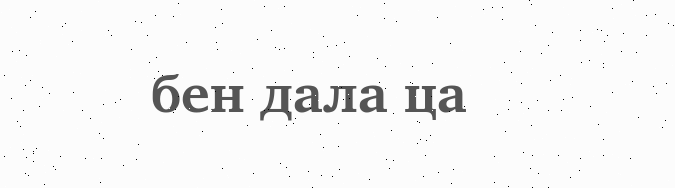бен дала ца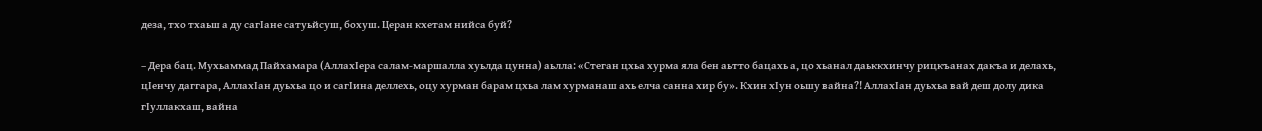деза, тхо тхаьш а ду сагIане сатуьйсуш, бохуш. Церан кхетам нийса буй?

– Дера бац. Мухьаммад Пайхамара (АллахIера салам-маршалла хуьлда цунна) аьлла: «Стеган цхьа хурма яла бен аьтто бацахь а, цо хьанал даьккхинчу рицкъанах дакъа и делахь, цIенчу даггара, АллахIан дуьхьа цо и сагIина деллехь, оцу хурман барам цхьа лам хурманаш ахь елча санна хир бу». Кхин хIун оьшу вайна?! АллахIан дуьхьа вай деш долу дика гIуллакхаш, вайна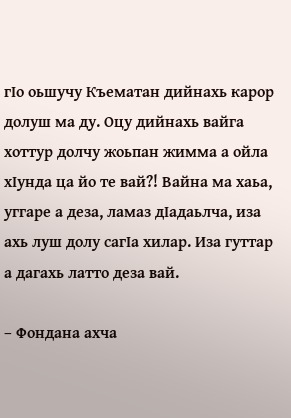гIо оьшучу Къематан дийнахь карор долуш ма ду. Оцу дийнахь вайга хоттур долчу жоьпан жимма а ойла хIунда ца йо те вай?! Вайна ма хаьа, уггаре а деза, ламаз дIадаьлча, иза ахь луш долу сагIа хилар. Иза гуттар а дагахь латто деза вай.

– Фондана ахча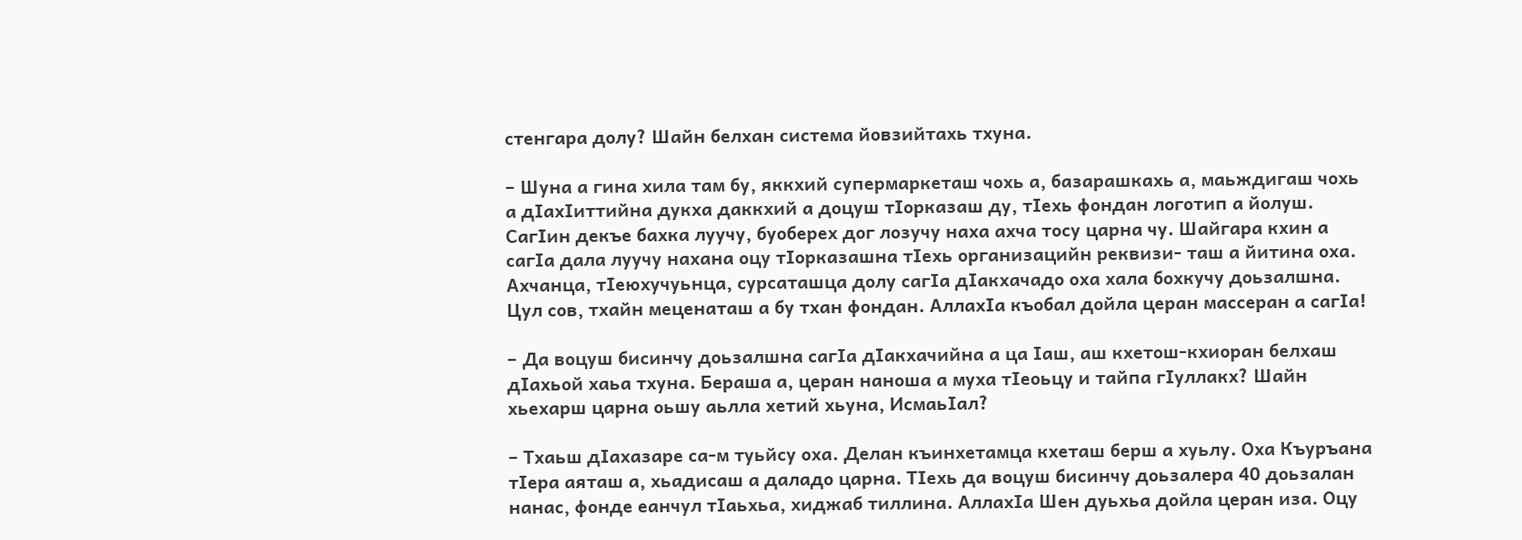стенгара долу? Шайн белхан система йовзийтахь тхуна.

– Шуна а гина хила там бу, яккхий супермаркеташ чохь а, базарашкахь а, маьждигаш чохь а дIахIиттийна дукха даккхий а доцуш тIорказаш ду, тIехь фондан логотип а йолуш. СагIин декъе бахка луучу, буоберех дог лозучу наха ахча тосу царна чу. Шайгара кхин а сагIа дала луучу нахана оцу тIорказашна тIехь организацийн реквизи- таш а йитина оха. Ахчанца, тIеюхучуьнца, сурсаташца долу сагIа дIакхачадо оха хала бохкучу доьзалшна. Цул сов, тхайн меценаташ а бу тхан фондан. АллахIа къобал дойла церан массеран а сагIа!

– Да воцуш бисинчу доьзалшна сагIа дIакхачийна а ца Iаш, аш кхетош-кхиоран белхаш дIахьой хаьа тхуна. Бераша а, церан наноша а муха тIеоьцу и тайпа гIуллакх? Шайн хьехарш царна оьшу аьлла хетий хьуна, ИсмаьIал?

– Тхаьш дIахазаре са-м туьйсу оха. Делан къинхетамца кхеташ берш а хуьлу. Оха Къуръана тIера аяташ а, хьадисаш а даладо царна. ТIехь да воцуш бисинчу доьзалера 40 доьзалан нанас, фонде еанчул тIаьхьа, хиджаб тиллина. АллахIа Шен дуьхьа дойла церан иза. Оцу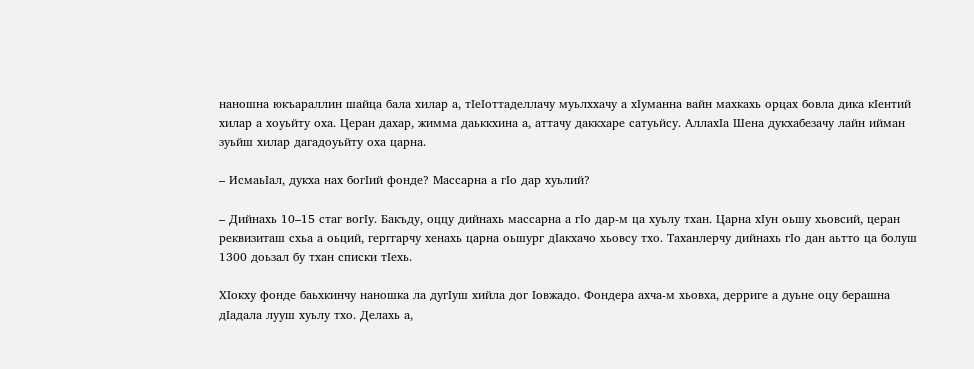наношна юкъараллин шайца бала хилар а, тIеIоттаделлачу муьлххачу а хIуманна вайн махкахь орцах бовла дика кIентий хилар а хоуьйту оха. Церан дахар, жимма даьккхина а, аттачу даккхаре сатуьйсу. АллахIа Шена дукхабезачу лайн ийман зуьйш хилар дагадоуьйту оха царна.

– ИсмаьIал, дукха нах богIий фонде? Массарна а гIо дар хуьлий?

– Дийнахь 10–15 стаг вогIу. Бакъду, оццу дийнахь массарна а гIо дар-м ца хуьлу тхан. Царна хIун оьшу хьовсий, церан реквизиташ схьа а оьций, герггарчу хенахь царна оьшург дIакхачо хьовсу тхо. Таханлерчу дийнахь гIо дан аьтто ца болуш 1300 доьзал бу тхан списки тIехь.

ХIокху фонде баьхкинчу наношка ла дугIуш хийла дог Iовжадо. Фондера ахча-м хьовха, дерриге а дуьне оцу берашна дIадала лууш хуьлу тхо. Делахь а,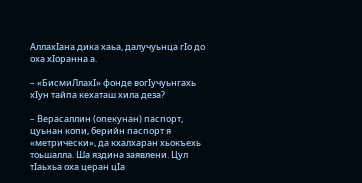АллахIана дика хаьа, далучуьнца гIо до оха хIоранна а.

– «БисмиЛлахI» фонде вогIучуьнгахь хIун тайпа кехаташ хила деза?

– Верасаллин (опекунан) паспорт, цуьнан копи, берийн паспорт я «метрически», да кхалхаран хьокъехь тоьшалла. Ша яздина заявлени. Цул тIаьхьа оха церан цIа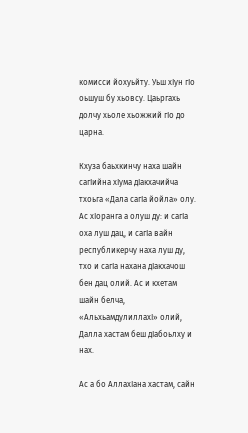комисси йохуьйту. Уьш хIун гIо оьшуш бу хьовсу. Цаьргахь долчу хьоле хьожжий гIо до царна.

Кхуза баьхкинчу наха шайн сагIийна хIума дIакхачийча тхоьга «Дала сагIа йойла» олу. Ас хIоранга а олуш ду: и сагIа оха луш дац, и сагIа вайн республикерчу наха луш ду, тхо и сагIа нахана дIакхачош бен дац олий. Ас и кхетам шайн белча, «АльхьамдулиллахI» олий, Далла хастам беш дIабоьлху и нах.

Ас а бо АллахIана хастам, сайн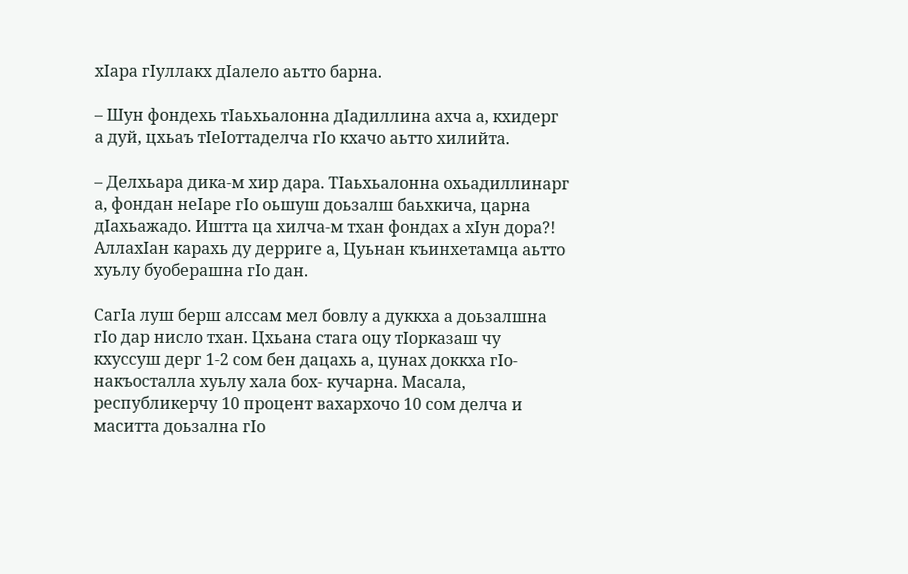хIара гIуллакх дIалело аьтто барна.

– Шун фондехь тIаьхьалонна дIадиллина ахча а, кхидерг а дуй, цхьаъ тIеIоттаделча гIо кхачо аьтто хилийта.

– Делхьара дика-м хир дара. ТIаьхьалонна охьадиллинарг а, фондан неIаре гIо оьшуш доьзалш баьхкича, царна дIахьажадо. Иштта ца хилча-м тхан фондах а хIун дора?! АллахIан карахь ду дерриге а, Цуьнан къинхетамца аьтто хуьлу буоберашна гIо дан.

СагIа луш берш алссам мел бовлу а дуккха а доьзалшна гIо дар нисло тхан. Цхьана стага оцу тIорказаш чу кхуссуш дерг 1-2 сом бен дацахь а, цунах доккха гIо-накъосталла хуьлу хала бох- кучарна. Масала, республикерчу 10 процент вахархочо 10 сом делча и маситта доьзална гIо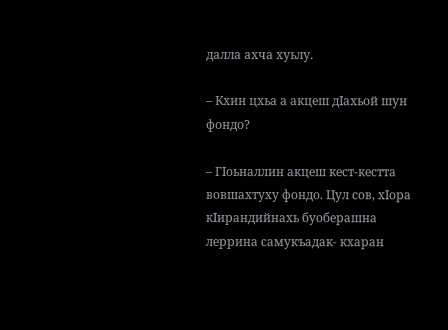далла ахча хуьлу.

– Кхин цхьа а акцеш дIахьой шун фондо?

– ГIоьналлин акцеш кест-кестта вовшахтуху фондо. Цул сов, хIора кIирандийнахь буоберашна леррина самукъадак- кхаран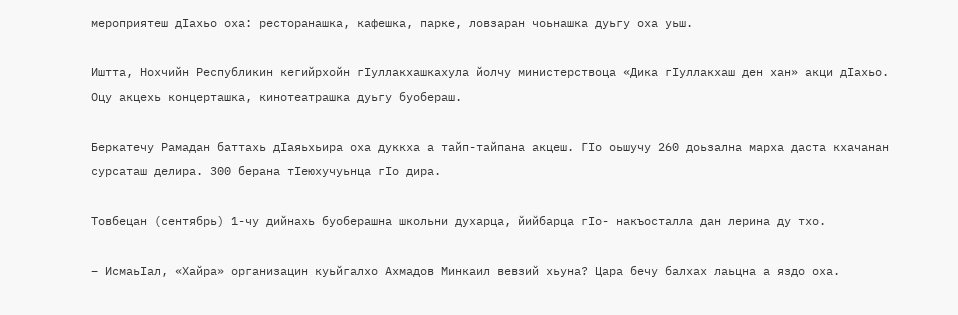мероприятеш дIахьо оха: ресторанашка, кафешка, парке, ловзаран чоьнашка дуьгу оха уьш.

Иштта, Нохчийн Республикин кегийрхойн гIуллакхашкахула йолчу министерствоца «Дика гIуллакхаш ден хан» акци дIахьо. Оцу акцехь концерташка, кинотеатрашка дуьгу буобераш.

Беркатечу Рамадан баттахь дIаяьхьира оха дуккха а тайп-тайпана акцеш. ГIо оьшучу 260 доьзална марха даста кхачанан сурсаташ делира. 300 берана тIеюхучуьнца гIо дира.

Товбецан (сентябрь) 1-чу дийнахь буоберашна школьни духарца, йийбарца гIо- накъосталла дан лерина ду тхо.

– ИсмаьIал, «Хайра» организацин куьйгалхо Ахмадов Минкаил вевзий хьуна? Цара бечу балхах лаьцна а яздо оха.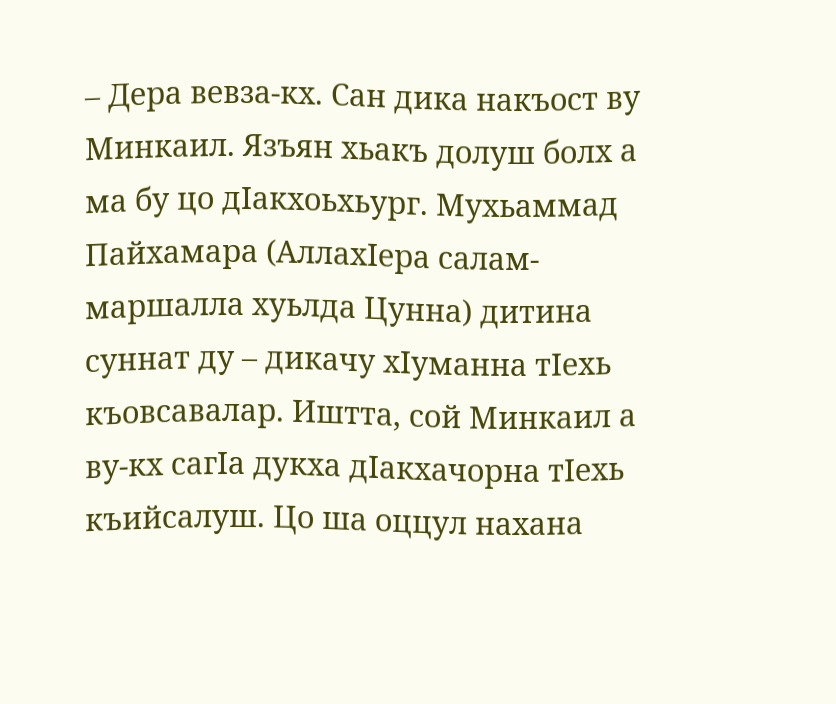– Дера вевза-кх. Сан дика накъост ву Минкаил. Язъян хьакъ долуш болх а ма бу цо дIакхоьхьург. Мухьаммад Пайхамара (АллахIера салам-маршалла хуьлда Цунна) дитина суннат ду – дикачу хIуманна тIехь къовсавалар. Иштта, сой Минкаил а ву-кх сагIа дукха дIакхачорна тIехь къийсалуш. Цо ша оццул нахана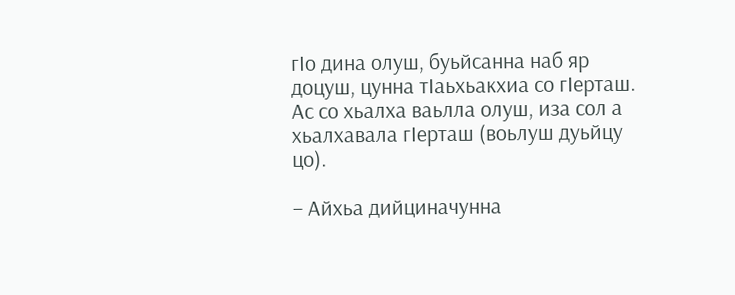гIо дина олуш, буьйсанна наб яр доцуш, цунна тIаьхьакхиа со гIерташ. Ас со хьалха ваьлла олуш, иза сол а хьалхавала гIерташ (воьлуш дуьйцу цо).

– Айхьа дийциначунна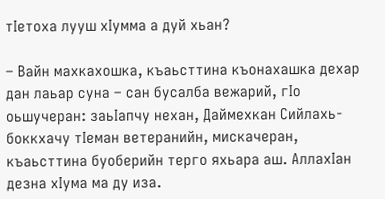тIетоха лууш хIумма а дуй хьан?

– Вайн махкахошка, къаьсттина къонахашка дехар дан лаьар суна – сан бусалба вежарий, гIо оьшучеран: заьIапчу нехан, Даймехкан Сийлахь-боккхачу тIеман ветеранийн, мискачеран, къаьсттина буоберийн терго яхьара аш. АллахIан дезна хIума ма ду иза.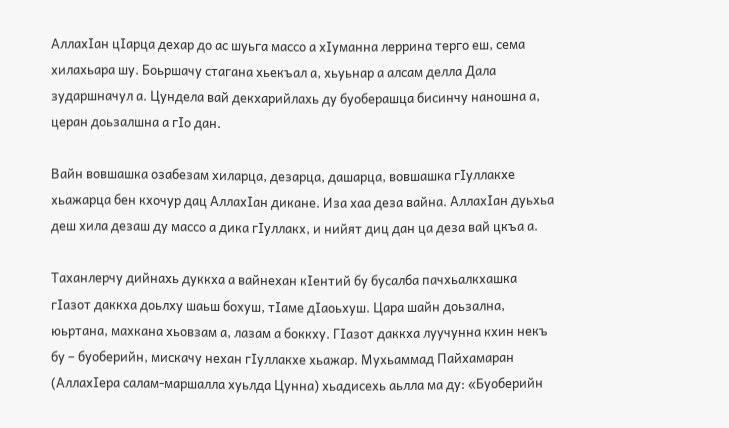АллахIан цIарца дехар до ас шуьга массо а хIуманна леррина терго еш, сема хилахьара шу. Боьршачу стагана хьекъал а, хьуьнар а алсам делла Дала зударшначул а. Цундела вай декхарийлахь ду буоберашца бисинчу наношна а, церан доьзалшна а гIо дан.

Вайн вовшашка озабезам хиларца, дезарца, дашарца, вовшашка гIуллакхе хьажарца бен кхочур дац АллахIан дикане. Иза хаа деза вайна. АллахIан дуьхьа деш хила дезаш ду массо а дика гIуллакх, и нийят диц дан ца деза вай цкъа а.

Таханлерчу дийнахь дуккха а вайнехан кIентий бу бусалба пачхьалкхашка гIазот даккха доьлху шаьш бохуш, тIаме дIаоьхуш. Цара шайн доьзална, юьртана, махкана хьовзам а, лазам а боккху. ГIазот даккха луучунна кхин некъ бу – буоберийн, мискачу нехан гIуллакхе хьажар. Мухьаммад Пайхамаран (АллахIера салам-маршалла хуьлда Цунна) хьадисехь аьлла ма ду: «Буоберийн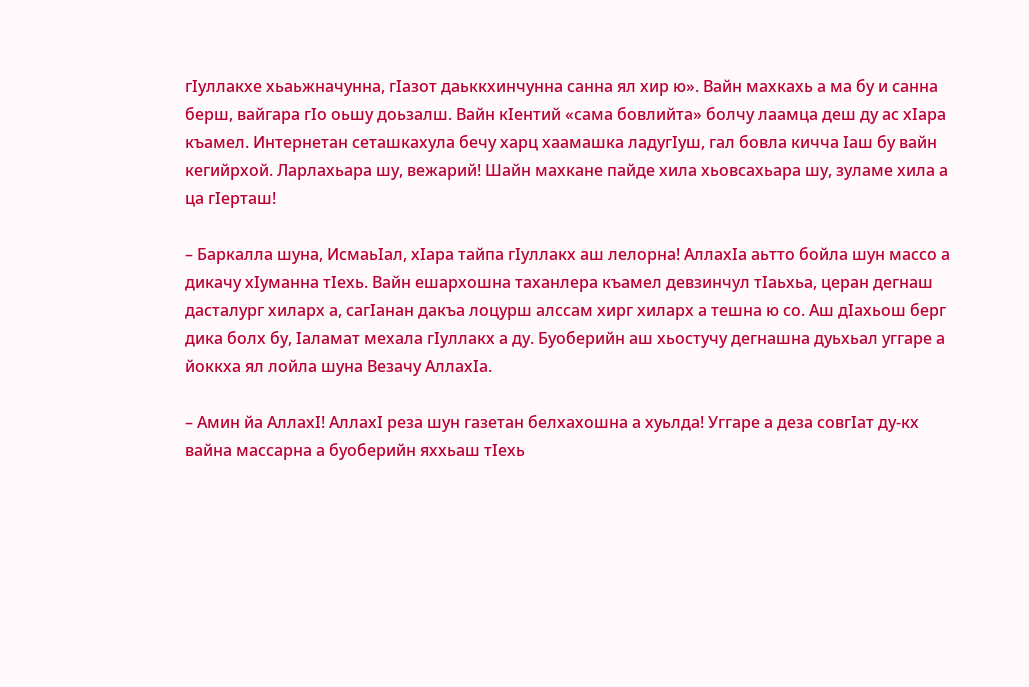гIуллакхе хьаьжначунна, гIазот даьккхинчунна санна ял хир ю». Вайн махкахь а ма бу и санна берш, вайгара гIо оьшу доьзалш. Вайн кIентий «сама бовлийта» болчу лаамца деш ду ас хIара къамел. Интернетан сеташкахула бечу харц хаамашка ладугIуш, гал бовла кичча Iаш бу вайн кегийрхой. Ларлахьара шу, вежарий! Шайн махкане пайде хила хьовсахьара шу, зуламе хила а ца гIерташ!

– Баркалла шуна, ИсмаьIал, хIара тайпа гIуллакх аш лелорна! АллахIа аьтто бойла шун массо а дикачу хIуманна тIехь. Вайн ешархошна таханлера къамел девзинчул тIаьхьа, церан дегнаш дасталург хиларх а, сагIанан дакъа лоцурш алссам хирг хиларх а тешна ю со. Аш дIахьош берг дика болх бу, Iаламат мехала гIуллакх а ду. Буоберийн аш хьостучу дегнашна дуьхьал уггаре а йоккха ял лойла шуна Везачу АллахIа.

– Амин йа АллахI! АллахI реза шун газетан белхахошна а хуьлда! Уггаре а деза совгIат ду-кх вайна массарна а буоберийн яххьаш тIехь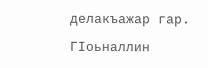делакъажар гар.

ГIоьналлин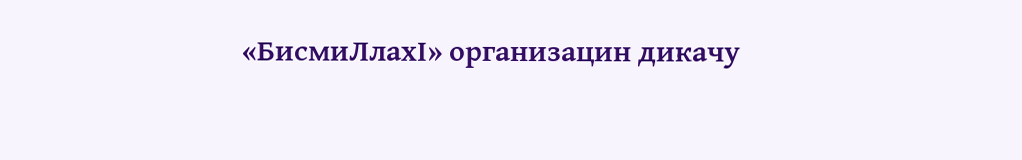«БисмиЛлахI» организацин дикачу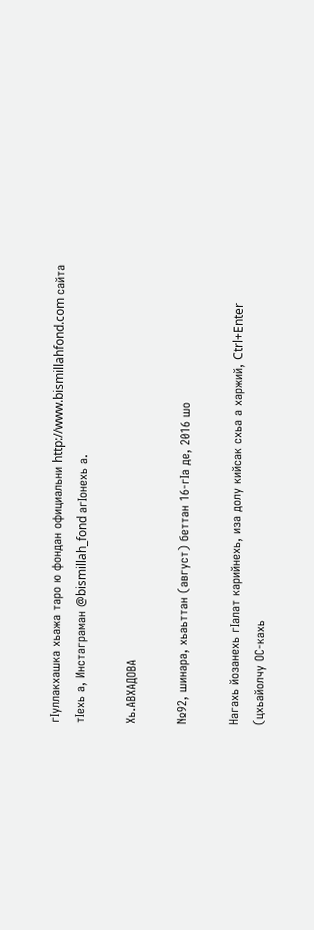гIуллакхашка хьажа таро ю фондан официальни http://www.bismillahfond.com сайта тIехь а, Инстаграман @bismillah_fond агIонехь а.

Хь.АВХАДОВА

№92, шинара, хьаьттан (август) беттан 16-гIа де, 2016 шо

Нагахь йозанехь гIалат карийнехь, иза долу кийсак схьа а харжий, Ctrl+Enter (цхьайолчу ОС-кахь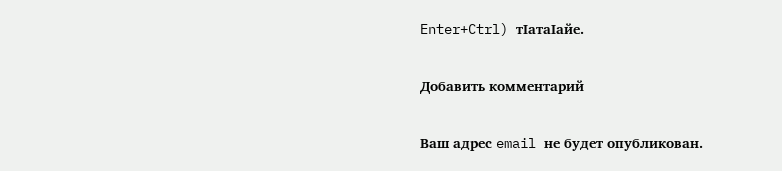Enter+Ctrl) тIатаIайе.

Добавить комментарий

Ваш адрес email не будет опубликован.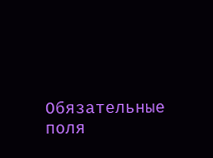Обязательные поля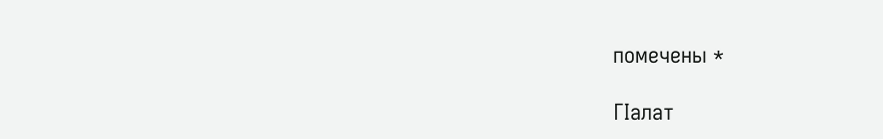помечены *

ГIалат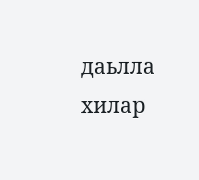даьлла хилар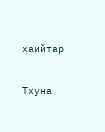хаийтар

Тхуна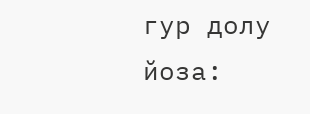гур долу йоза: